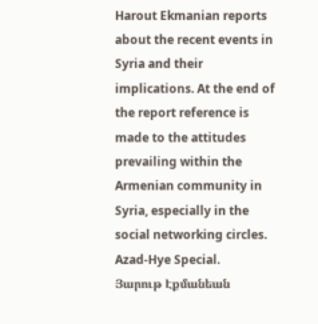Harout Ekmanian reports about the recent events in Syria and their implications. At the end of the report reference is made to the attitudes prevailing within the Armenian community in Syria, especially in the social networking circles. Azad-Hye Special.
Յարութ Էքմանեան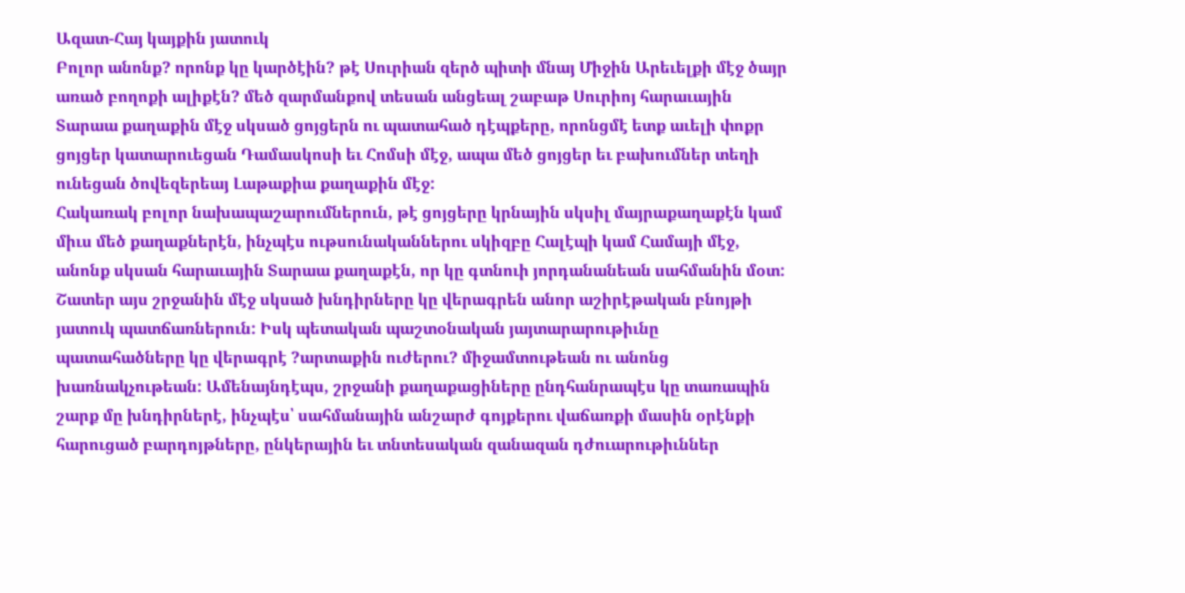Ազատ-Հայ կայքին յատուկ
Բոլոր անոնք? որոնք կը կարծէին? թէ Սուրիան զերծ պիտի մնայ Միջին Արեւելքի մէջ ծայր առած բողոքի ալիքէն? մեծ զարմանքով տեսան անցեալ շաբաթ Սուրիոյ հարաւային Տարաա քաղաքին մէջ սկսած ցոյցերն ու պատահած դէպքերը, որոնցմէ ետք աւելի փոքր ցոյցեր կատարուեցան Դամասկոսի եւ Հոմսի մէջ, ապա մեծ ցոյցեր եւ բախումներ տեղի ունեցան ծովեզերեայ Լաթաքիա քաղաքին մէջ:
Հակառակ բոլոր նախապաշարումներուն, թէ ցոյցերը կրնային սկսիլ մայրաքաղաքէն կամ միւս մեծ քաղաքներէն, ինչպէս ութսունականներու սկիզբը Հալէպի կամ Համայի մէջ, անոնք սկսան հարաւային Տարաա քաղաքէն, որ կը գտնուի յորդանանեան սահմանին մօտ: Շատեր այս շրջանին մէջ սկսած խնդիրները կը վերագրեն անոր աշիրէթական բնոյթի յատուկ պատճառներուն: Իսկ պետական պաշտօնական յայտարարութիւնը պատահածները կը վերագրէ ?արտաքին ուժերու? միջամտութեան ու անոնց խառնակչութեան: Ամենայնդէպս, շրջանի քաղաքացիները ընդհանրապէս կը տառապին շարք մը խնդիրներէ, ինչպէս՝ սահմանային անշարժ գոյքերու վաճառքի մասին օրէնքի հարուցած բարդոյթները, ընկերային եւ տնտեսական զանազան դժուարութիւններ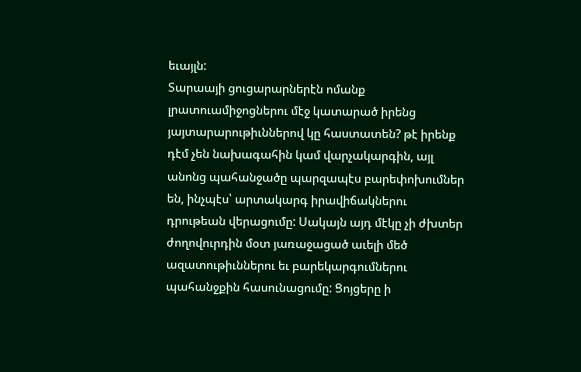եւայլն:
Տարաայի ցուցարարներէն ոմանք լրատուամիջոցներու մէջ կատարած իրենց յայտարարութիւններով կը հաստատեն? թէ իրենք դէմ չեն նախագահին կամ վարչակարգին, այլ անոնց պահանջածը պարզապէս բարեփոխումներ են, ինչպէս՝ արտակարգ իրավիճակներու դրութեան վերացումը: Սակայն այդ մէկը չի ժխտեր ժողովուրդին մօտ յառաջացած աւելի մեծ ազատութիւններու եւ բարեկարգումներու պահանջքին հասունացումը: Ցոյցերը ի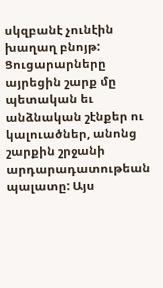սկզբանէ չունէին խաղաղ բնոյթ: Ցուցարարները այրեցին շարք մը պետական եւ անձնական շէնքեր ու կալուածներ, անոնց շարքին շրջանի արդարադատութեան պալատը: Այս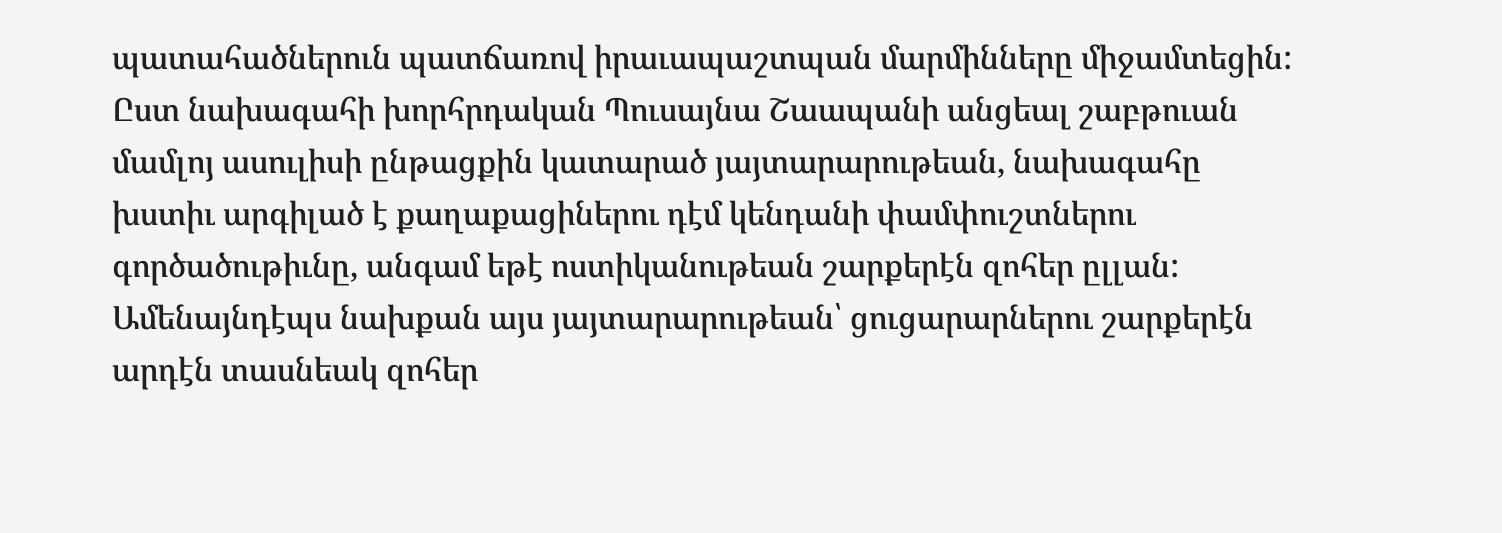պատահածներուն պատճառով իրաւապաշտպան մարմինները միջամտեցին: Ըստ նախագահի խորհրդական Պուսայնա Շաապանի անցեալ շաբթուան մամլոյ ասուլիսի ընթացքին կատարած յայտարարութեան, նախագահը խստիւ արգիլած է քաղաքացիներու դէմ կենդանի փամփուշտներու գործածութիւնը, անգամ եթէ ոստիկանութեան շարքերէն զոհեր ըլլան: Ամենայնդէպս նախքան այս յայտարարութեան՝ ցուցարարներու շարքերէն արդէն տասնեակ զոհեր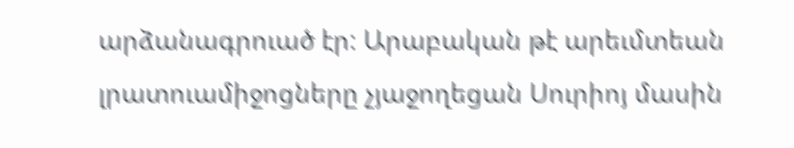արձանագրուած էր: Արաբական թէ արեւմտեան լրատուամիջոցները չյաջողեցան Սուրիոյ մասին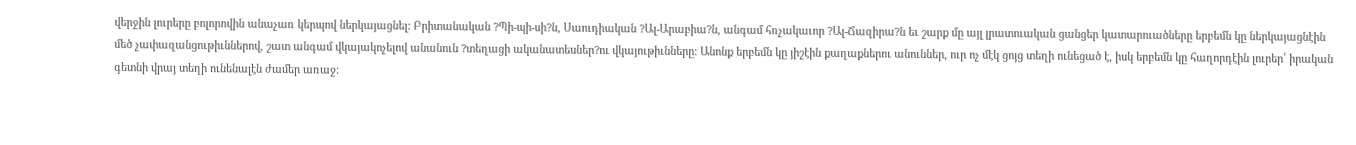վերջին լուրերը բոլորովին անաչառ կերպով ներկայացնել: Բրիտանական ?Պի-պի-սի?ն, Սաուդիական ?Ալ-Արաբիա?ն, անգամ հռչակաւոր ?Ալ-Ճազիրա?ն եւ շարք մը այլ լրատուական ցանցեր կատարուածները երբեմն կը ներկայացնէին մեծ չափազանցութիւններով, շատ անգամ վկայակոչելով անանուն ?տեղացի ականատեսներ?ու վկայութիւնները: Անոնք երբեմն կը յիշէին քաղաքներու անուններ, ուր ոչ մէկ ցոյց տեղի ունեցած է, իսկ երբեմն կը հաղորդէին լուրեր՝ իրական գետնի վրայ տեղի ունենալէն ժամեր առաջ: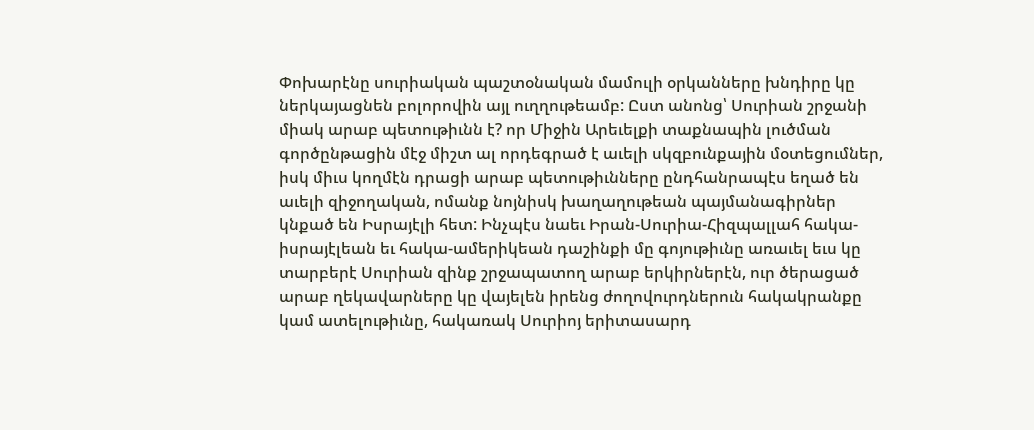Փոխարէնը սուրիական պաշտօնական մամուլի օրկանները խնդիրը կը ներկայացնեն բոլորովին այլ ուղղութեամբ: Ըստ անոնց՝ Սուրիան շրջանի միակ արաբ պետութիւնն է? որ Միջին Արեւելքի տաքնապին լուծման գործընթացին մէջ միշտ ալ որդեգրած է աւելի սկզբունքային մօտեցումներ, իսկ միւս կողմէն դրացի արաբ պետութիւնները ընդհանրապէս եղած են աւելի զիջողական, ոմանք նոյնիսկ խաղաղութեան պայմանագիրներ կնքած են Իսրայէլի հետ: Ինչպէս նաեւ Իրան-Սուրիա-Հիզպալլահ հակա-իսրայէլեան եւ հակա-ամերիկեան դաշինքի մը գոյութիւնը առաւել եւս կը տարբերէ Սուրիան զինք շրջապատող արաբ երկիրներէն, ուր ծերացած արաբ ղեկավարները կը վայելեն իրենց ժողովուրդներուն հակակրանքը կամ ատելութիւնը, հակառակ Սուրիոյ երիտասարդ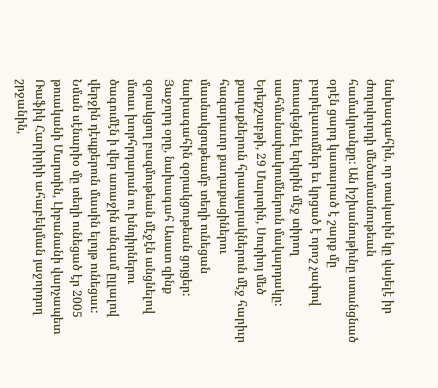նախագահին, որ տակաւին կը վայելէ իր ժողովուրդի մեծամասնութեան համակրանքը: Ան իշխանութիւնը ստանցնած օրէն ցարդ կատարած է շարք մը բարելաւումներ եւ կրցած է որոշ չափով նուազեցնել երկրին մէջ տիրող սահմանափակումներուն մակարդակը:
Երեքշաբթի, 29 Մարտին, Սուրիոյ մեծ քաղաքներուն հրապարակներուն մէջ հարիւր հազարաւոր քաղաքացիներու մասնակցութեամբ տեղի ունեցան նախագահին զօրակցութեան ցոյցեր: Յաջորդ օրը, նախագահ Ասատ զինք զօրակցող բազմութեան մէջէն անցնելով մտաւ խորհրդարան ու խնդիրներու ծագումէն ի վեր առաջին անգամ ըլլալով վերջին դէպքերուն մասին ելոյթ ունեցաւ: Նման սէնարիօ մը տեղի ունեցած էր 2005 թուականի Մարտին, Լիբանանի վարչապետ Ռաֆիկ Հարիրիի ահաբեկման յաջորդող շրջանին,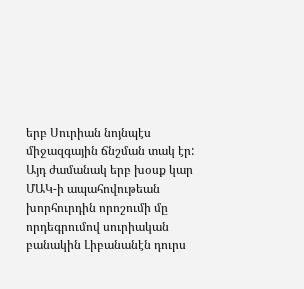երբ Սուրիան նոյնպէս միջազգային ճնշման տակ էր: Այդ ժամանակ երբ խօսք կար ՄԱԿ-ի ապահովութեան խորհուրդին որոշումի մը որդեգրումով սուրիական բանակին Լիբանանէն դուրս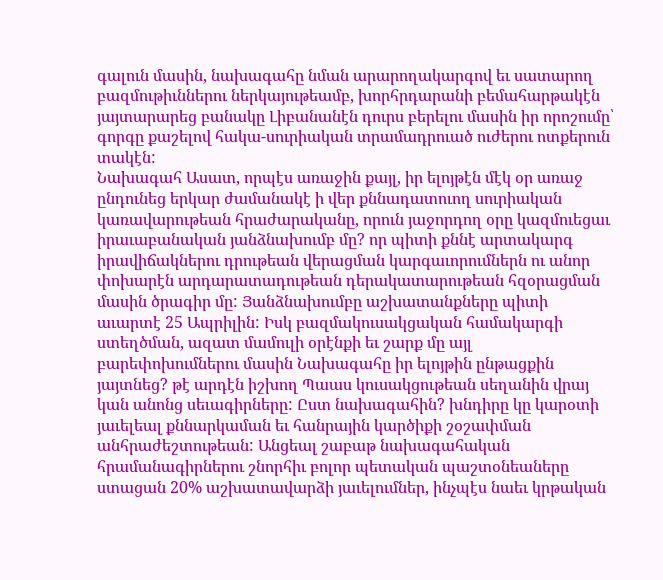գալուն մասին, նախագահը նման արարողակարգով եւ սատարող բազմութիւններու ներկայութեամբ, խորհրդարանի բեմահարթակէն յայտարարեց բանակը Լիբանանէն դուրս բերելու մասին իր որոշումը՝ գորգը քաշելով հակա-սուրիական տրամադրուած ուժերու ոտքերուն տակէն:
Նախագահ Ասատ, որպէս առաջին քայլ, իր ելոյթէն մէկ օր առաջ ընդունեց երկար ժամանակէ ի վեր քննադատուող սուրիական կառավարութեան հրաժարականը, որուն յաջորդող օրը կազմուեցաւ իրաւաբանական յանձնախումբ մը? որ պիտի քննէ արտակարգ իրավիճակներու դրութեան վերացման կարգաւորումներն ու անոր փոխարէն արդարատադութեան դերակատարութեան հզօրացման մասին ծրագիր մը: Յանձնախումբը աշխատանքները պիտի աւարտէ 25 Ապրիլին: Իսկ բազմակուսակցական համակարգի ստեղծման, ազատ մամուլի օրէնքի եւ շարք մը այլ բարեփոխումներու մասին Նախագահը իր ելոյթին ընթացքին յայտնեց? թէ արդէն իշխող Պաաս կուսակցութեան սեղանին վրայ կան անոնց սեւագիրները: Ըստ նախագահին? խնդիրը կը կարօտի յաւելեալ քննարկաման եւ հանրային կարծիքի շօշափման անհրաժեշտութեան: Անցեալ շաբաթ նախագահական հրամանագիրներու շնորհիւ բոլոր պետական պաշտօնեաները ստացան 20% աշխատավարձի յաւելումներ, ինչպէս նաեւ կրթական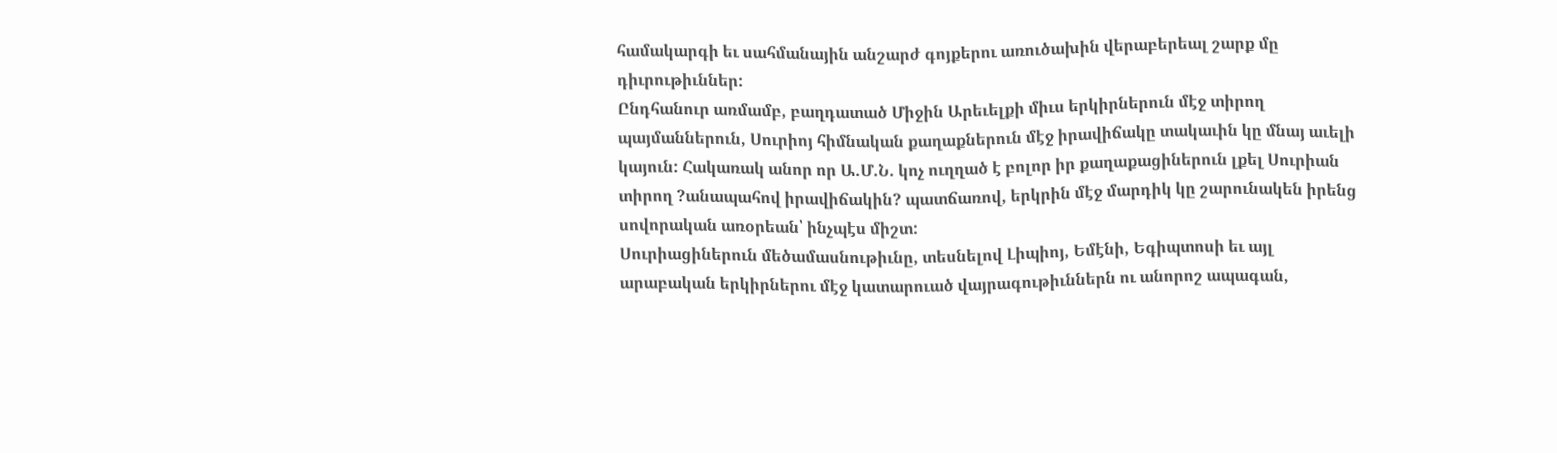համակարգի եւ սահմանային անշարժ գոյքերու առուծախին վերաբերեալ շարք մը դիւրութիւններ:
Ընդհանուր առմամբ, բաղդատած Միջին Արեւելքի միւս երկիրներուն մէջ տիրող պայմաններուն, Սուրիոյ հիմնական քաղաքներուն մէջ իրավիճակը տակաւին կը մնայ աւելի կայուն: Հակառակ անոր որ Ա.Մ.Ն. կոչ ուղղած է բոլոր իր քաղաքացիներուն լքել Սուրիան տիրող ?անապահով իրավիճակին? պատճառով, երկրին մէջ մարդիկ կը շարունակեն իրենց սովորական առօրեան՝ ինչպէս միշտ:
Սուրիացիներուն մեծամասնութիւնը, տեսնելով Լիպիոյ, Եմէնի, Եգիպտոսի եւ այլ արաբական երկիրներու մէջ կատարուած վայրագութիւններն ու անորոշ ապագան,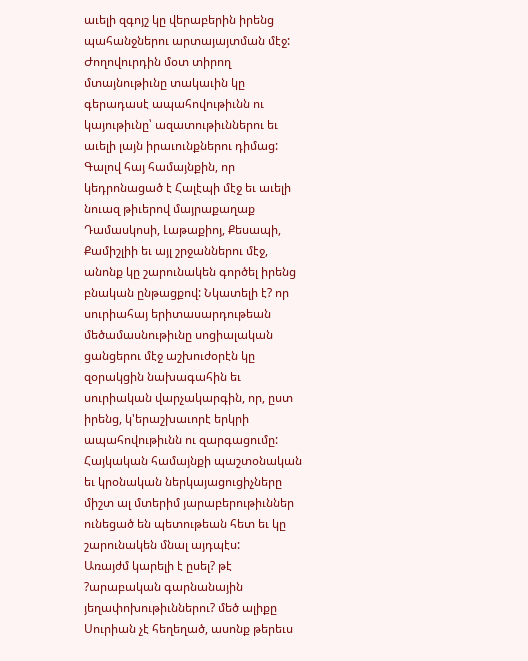աւելի զգոյշ կը վերաբերին իրենց պահանջներու արտայայտման մէջ: Ժողովուրդին մօտ տիրող մտայնութիւնը տակաւին կը գերադասէ ապահովութիւնն ու կայութիւնը՝ ազատութիւններու եւ աւելի լայն իրաւունքներու դիմաց: Գալով հայ համայնքին, որ կեդրոնացած է Հալէպի մէջ եւ աւելի նուազ թիւերով մայրաքաղաք Դամասկոսի, Լաթաքիոյ, Քեսապի, Քամիշլիի եւ այլ շրջաններու մէջ, անոնք կը շարունակեն գործել իրենց բնական ընթացքով: Նկատելի է? որ սուրիահայ երիտասարդութեան մեծամասնութիւնը սոցիալական ցանցերու մէջ աշխուժօրէն կը զօրակցին նախագահին եւ սուրիական վարչակարգին, որ, ըստ իրենց, կ'երաշխաւորէ երկրի ապահովութիւնն ու զարգացումը:
Հայկական համայնքի պաշտօնական եւ կրօնական ներկայացուցիչները միշտ ալ մտերիմ յարաբերութիւններ ունեցած են պետութեան հետ եւ կը շարունակեն մնալ այդպէս:
Առայժմ կարելի է ըսել? թէ ?արաբական գարնանային յեղափոխութիւններու? մեծ ալիքը Սուրիան չէ հեղեղած, ասոնք թերեւս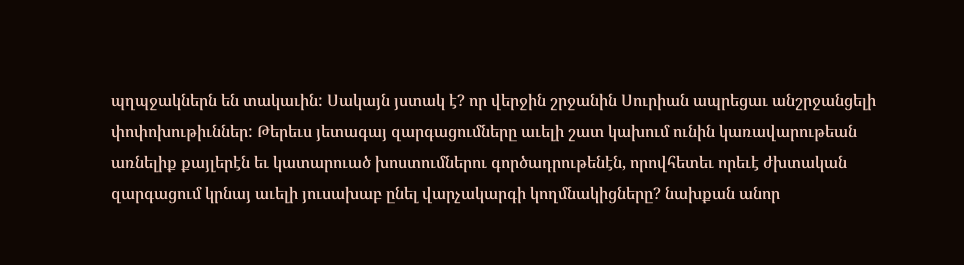պղպջակներն են տակաւին: Սակայն յստակ է? որ վերջին շրջանին Սուրիան ապրեցաւ անշրջանցելի փոփոխութիւններ: Թերեւս յետագայ զարգացումները աւելի շատ կախում ունին կառավարութեան առնելիք քայլերէն եւ կատարուած խոստումներու գործադրութենէն, որովհետեւ որեւէ ժխտական զարգացում կրնայ աւելի յուսախաբ ընել վարչակարգի կողմնակիցները? նախքան անոր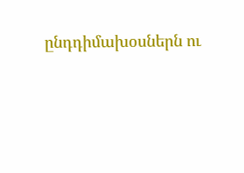ընդդիմախօսներն ու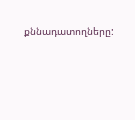քննադատողները: